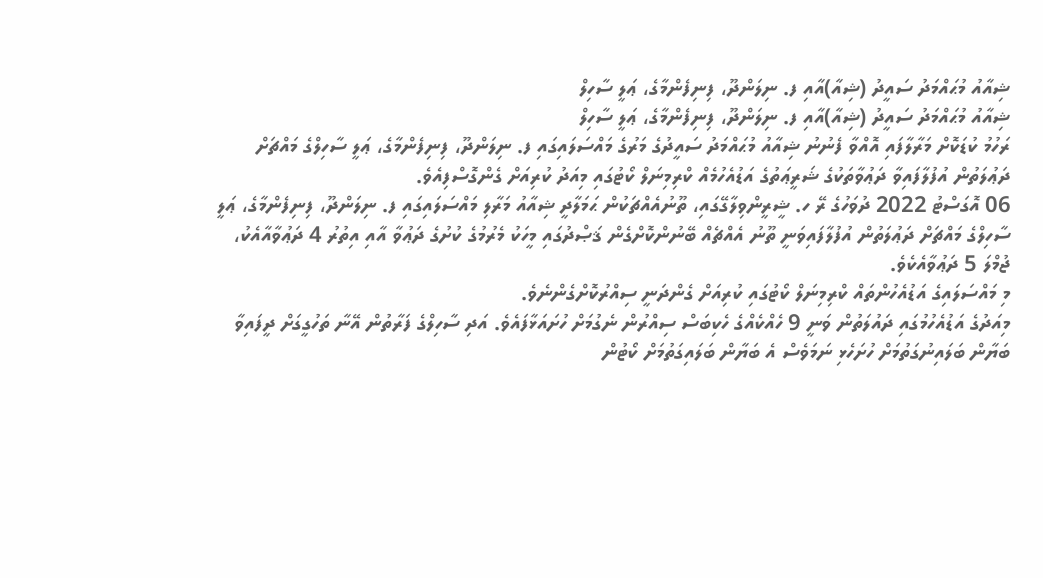ޝިއާއު މުޙައްމަދު ސައީދު (ޝިއާ)އާއި ފ. ނިލަންދޫ، ފިނިފެންމާގެ، ޢަލީ ސާހިލް
ޝިއާއު މުޙައްމަދު ސައީދު (ޝިއާ)އާއި ފ. ނިލަންދޫ، ފިނިފެންމާގެ، ޢަލީ ސާހިލް
ރަހުމު ކުޑަކޮށް މަރާލާފައި އޮއްވާ ފެނުނު ޝިއާއު މުޙައްމަދު ސައީދުގެ މަރުގެ މައްސަލައިގައި ފ. ނިލަންދޫ، ފިނިފެންމާގެ، ޢަލީ ސާހިލްގެ މައްޗަށް ދަޢުލަތުން އުފުލާފައިވާ ދަޢުވާތަކުގެ ޝަރީޢަތުގެ އަޑުއެހުމެއް ކްރިމިނަލް ކޯޓުގައި މިއަދު ކުރިއަށް ގެންގޮސްފިއެވެ.
06 އޮގަސްޓު 2022 ދުވަހުގެ ރޭ ހ. ޝީރީންވިލާގޭގައި، ތޫނުއެއްޗަކުން ޙަމަލާދީ ޝިއާއު މަރާލި މައްސަލައިގައި ފ. ނިލަންދޫ، ފިނިފެންމާގެ، ޢަލީ ސާހިލްގެ މައްޗަށް ދަޢުލަތުން އުފުލާފައިވަނީ ތޫނު އެއްޗެއް ބޭނުންކޮށްގެން ޤަޞްދުގައި މީހަކު މެރުމުގެ ކުށުގެ ދަޢުވާ އާއި އިތުރު 4 ދަޢުވާއާއެކު، ޖުމްލަ 5 ދަޢުވާއެކެވެ.
މި މައްސަލައިގެ އަޑުއެހުންތައް ކްރިމިނަލް ކޯޓުގައި ކުރިއަށް ގެންދަނީ ސިއްރުކޮށްގެންނެވެ.
މިއަދުގެ އަޑުއެހުމުގައި ދައުލަތުން ވަނީ 9 ހެއްކެއްގެ ހެކިބަސް ސިއްރުން ނެގުމަށް ހުށައަޅާފައެވެ. އަދި ސާހިލްގެ ފަރާތުން އޭނާ ތަހުގީގަށް ދީފައިވާ ބަޔާން ބަލައިނުގަތުމަށް ހުށަހެޅި ނަމަވެސް އެ ބަޔާން ބަލައިގަތުމަށް ކޯޓުން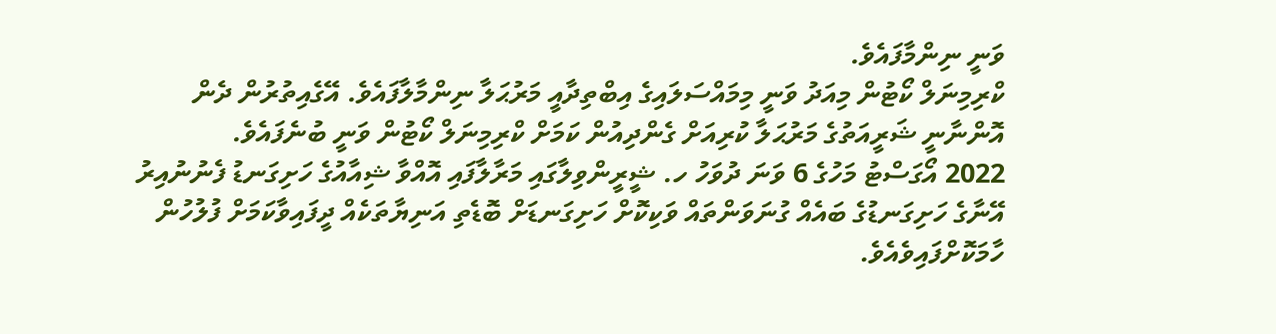ވަނީ ނިންމާފައެވެ.
ކްރިމިނަލް ކޯޓުން މިއަދު ވަނީ މިމައްސަލައިގެ އިބްތިދާއީ މަރުޙަލާ ނިންމާލާފައެވެ. އޭގެއިތުރުން ދެން އޮންނާނީ ޝަރީއަތުގެ މަރުޙަލާ ކުރިއަށް ގެންދިއުން ކަމަށް ކްރިމިނަލް ކޯޓުން ވަނީ ބުނެފައެވެ.
2022 އޯގަސްޓު މަހުގެ 6 ވަނަ ދުވަހު ހ. ޝީރީންވިލާގައި މަރާލާފައި އޮއްވާ ޝިއާއުގެ ހަށިގަނޑު ފެނުނުއިރު އޭނާގެ ހަށިގަނޑުގެ ބައެއް ގުނަވަންތައް ވަކިކޮށް ހަށިގަނޑަށް ބޮޑެތި އަނިޔާތަކެއް ދީފައިވާކަމަށް ފުލުހުން ހާމަކޮށްފައިވެއެވެ.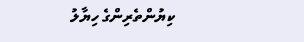ކިޔުންތެރިންގެ ހިޔާލު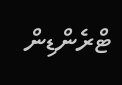ޓްރެންޑިން